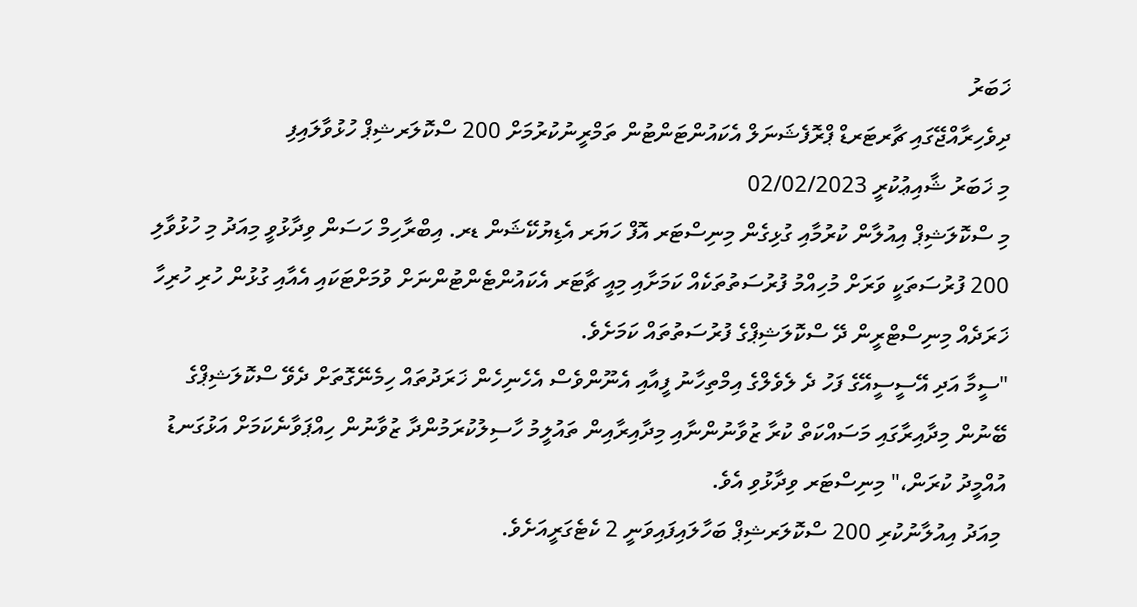ޚަބަރު
ދިވެހިރާއްޖޭގައި ޗާރޓަރޑް ޕްރޮފެޝަނަލް އެކައުންޓަންޓުން ތަމްރީނުކުރުމަށް 200 ސްކޮލަރޝިޕް ހުޅުވާލައިފި
މި ޚަބަރު ޝާއިޢުކުރީ 02/02/2023
މި ސްކޮލަޝިޕް އިއުލާން ކުރުމާއި ގުޅިގެން މިނިސްޓަރ އޮފް ހަޔަރ އެޑިޔުކޭޝަން ޑރ. އިބްރާހިމް ހަސަން ވިދާޅުވީ މިއަދު މި ހުޅުވާލި 200 ފުރުސަތަކީ ވަރަށް މުހިއްމު ފުރުސަތުތަކެއް ކަމަށާއި މިއީ ޗާޓަރ އެކައުންޓެންޓުންނަށް ވުމަށްޓަކައި އެއާއި ގުޅުން ހުރި ހުރިހާ ޚަރަދެއް މިނިސްޓްރީން ދޭ ސްކޮލަޝިޕްގެ ފުރުސަތުތައް ކަމަށެވެ.
"ސީމާ އަދި އޭސީސީއޭގެ ފަހު ދެ ލެވެލްގެ އިމްތިހާނު ފީއާއި އެނޫންވެސް އެހެނިހެން ޚަރަދުތައް ހިމެނޭގޮތަށް ދެވޭ ސްކޮލަޝިޕްގެ ބޭނުން މިދާއިރާގައި މަސައްކަތް ކުރާ ޒުވާނުންނާއި މިދާއިރާއިން ތައުލީމު ހާސިލުކުރަމުންދާ ޒުވާނުން ހިއްޕަވާނެކަމަށް އަޅުގަނޑު އުއްމީދު ކުރަން،" މިނިސްޓަރ ވިދާޅުވި އެވެ.
 މިއަދު އިއުލާނުކުރި 200 ސްކޮލަރޝިޕް ބަހާލައިފައިވަނީ 2 ކެޓެގަރީއަށެވެ.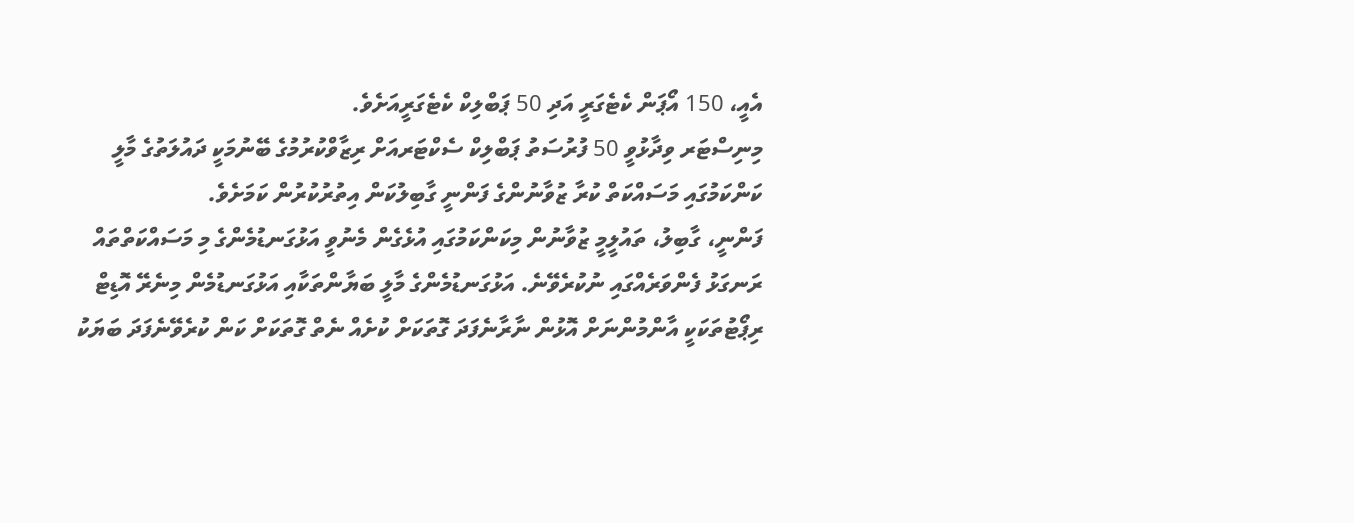އެއީ، 150 އޯޕަން ކެޓެގަރީ އަދި 50 ޕަބްލިކް ކެޓެގަރީއަށެވެ.
މިނިސްޓަރ ވިދާޅުވީ 50 ފުރުސަތު ޕަބްލިކް ސެކްޓަރއަށް ރިޒާވްކުރުމުގެ ބޭނުމަކީ ދައުލަތުގެ މާލީ ކަންކަމުގައި މަސައްކަތް ކުރާ ޒުވާނުންގެ ފަންނީ ގާބިލުކަން އިތުރުކުރުން ކަމަށެވެ.
ފަންނީ، ގާބިލު، ތައުލީމީ ޒުވާނުން މިކަންކަމުގައި އުޅެގެން މެނުވީ އަޅުގަނޑުމެންގެ މި މަސައްކަތްތައް ރަނގަޅު ފެންވަރެއްގައި ނުކުރެވޭނެ. އަޅުގަނޑުމެންގެ މާލީ ބަޔާންތަކާއި އަޅުގަނޑުމެން މިނެރޭ އޮޑިޓް ރިޕޯޓުތަކަކީ އާންމުންނަށް އޮޅުން ނާރާނެފަދަ ގޮތަކަށް ކުށެއް ނެތް ގޮތަކަށް ކަން ކުރެވޭނެފަދަ ބަޔަކު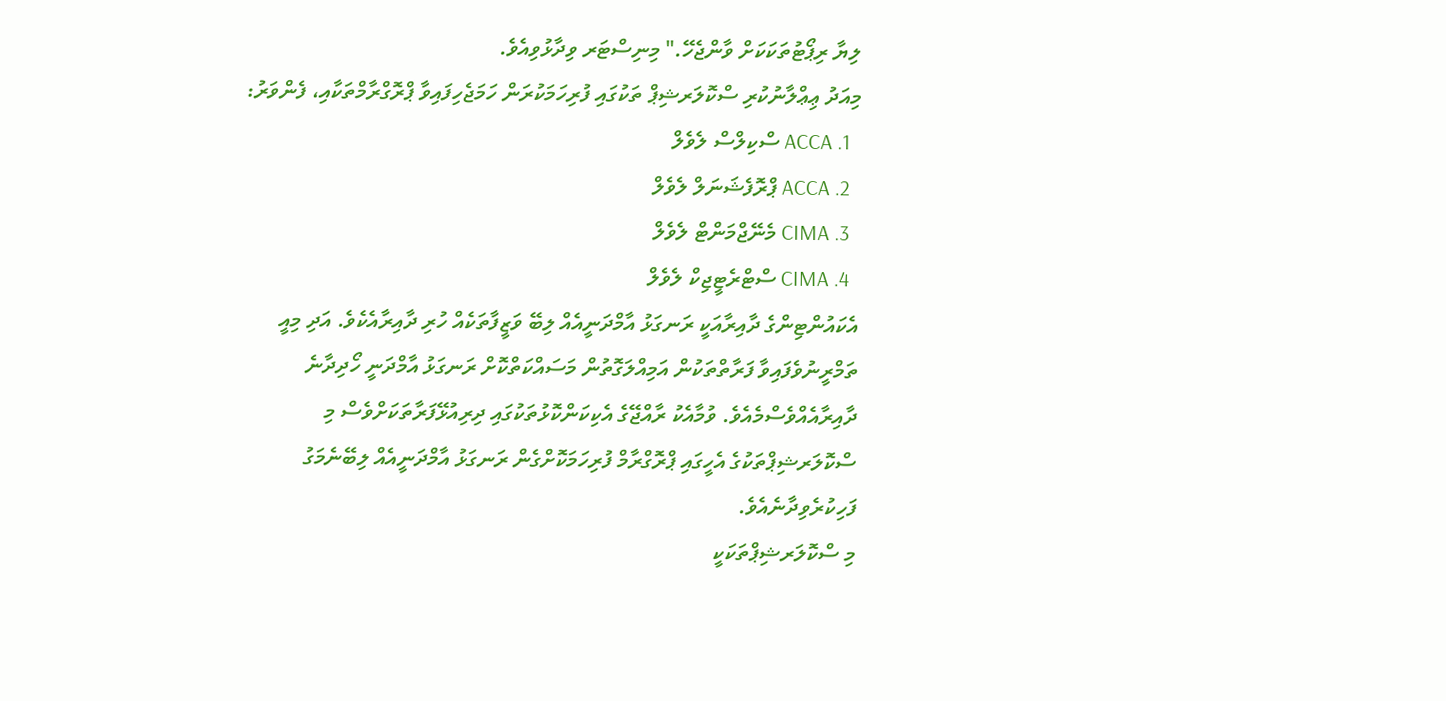ލިޔާ ރިޕޯޓުތަކަކަށް ވާންޖެހޭ." މިނިސްޓަރ ވިދާޅުވިއެވެ.
މިއަދު ޢިޢްލާނުކުރި ސްކޮލަރޝިޕް ތަކުގައި ފުރިހަމަކުރަން ހަމަޖެހިފައިވާ ޕްރޮގްރާމްތަކާއި، ފެންވަރު:
  1. ACCA ސްކިލްސް ލެވެލް
  2. ACCA ޕްރޮފެޝަނަލް ލެވެލް
  3. CIMA މެނޭޖްމަންޓް ލެވެލް
  4. CIMA ސްޓްރެޓީޖިކް ލެވެލް
އެކައުންޓިންގެ ދާއިރާއަކީ ރަނގަޅު އާމްދަނީއެއް ލިބޭ ވަޒީފާތަކެއް ހުރި ދާއިރާއެކެވެ. އަދި މިއީ ތަމްރީނުވެފައިވާ ފަރާތްތަކުން އަމިއްލަގޮތުން މަސައްކަތްކޮށް ރަނގަޅު އާމްދަނީ ހޯދިދާނެ ދާއިރާއެއްވެސްމެއެވެ. ވުމާއެކު ރާއްޖޭގެ އެކިކަންކޮޅުތަކުގައި ދިރިއުޅޭފަރާތަކަށްވެސް މި ސްކޮލަރޝިޕްތަކުގެ އެހީގައި ޕްރޮގްރާމް ފުރިހަމަކޮށްގެން ރަނގަޅު އާމްދަނީއެއް ލިބޭނެމަގު ފަހިކުރެވިދާނެއެވެ.
މި ސްކޮލަރޝިޕްތަކަކީ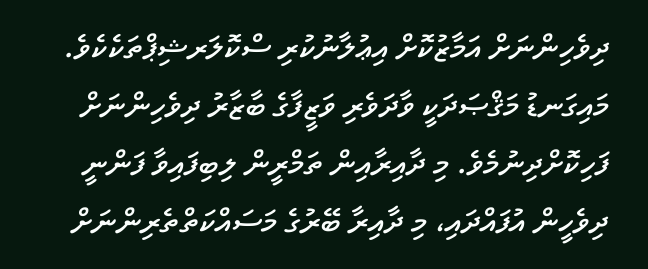ދިވެހިންނަށް އަމާޒުކޮށް އިޢުލާނުކުރި ސްކޮލަރޝިޕްތަކެކެވެ. މައިގަނޑު މަޤްޞަދަކީ ވާދަވެރި ވަޒީފާގެ ބާޒާރު ދިވެހިންނަށް ފަހިކޮށްދިނުމެވެ. މި ދާއިރާއިން ތަމްރީން ލިބިފައިވާ ފަންނީ ދިވެހީން އުފައްދައި، މި ދާއިރާ ބޭރުގެ މަސައްކަތްތެރިންނަށް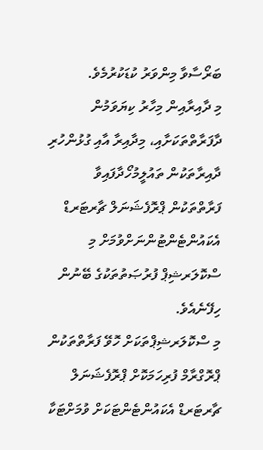ބަރޯސާވާ މިންވަރު ކުޑަކުރުމެވެ.
މި ދާއިރާއިން މިހާރު ކިޔަވަމުން ދާފަރާތްތަކަށާއި، މިދާއިރާ އާއި ގުޅުންހުރި ދާއިރާތަކުން ތައުލީމުހޯދާފައިވާ ފަރާތްތަކުން ޕްރޮފެޝަނަލް ޗާރޓަރޑް އެކައުންޓެންޓުންނަށްވުމަށް މި ސްކޮލަރޝިޕް ފުރުޞަތުތަކުގެ ބޭނުން ހިފޭނެއެވެ.
މި ސްކޮލަރޝިޕްތަކަށް ހޮވޭ ފަރާތްތަކުން ޕްރޮގްރާމް ފުރިހަމަކޮށް ޕްރޮފެޝަނަލް ޗާރޓަރޑް އެކައުންޓެންޓަކަށް ވުމަށްޓަކާ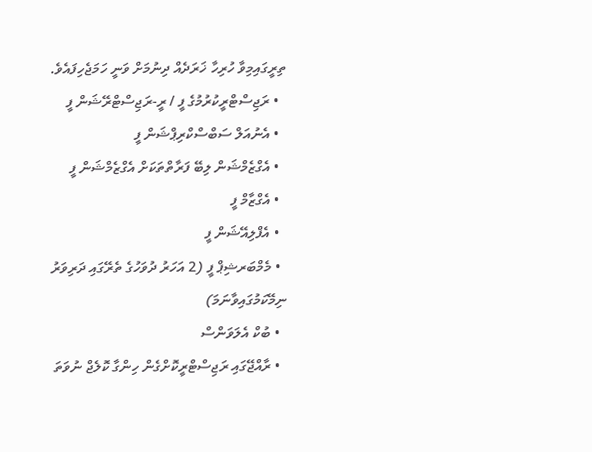ތިރީގައިމިވާ ހުރިހާ ޚަރަދެއް ދިނުމަށް ވަނީ ހަމަޖެހިފައެވެ.
  • ރަޖިސްޓްރީކުރުމުގެ ފީ / ރީ-ރަޖިސްޓްރޭޝަން ފީ
  • އެނުއަލް ސަބްސްކްރިޕްޝަން ފީ
  • އެގްޒެމްޝަން ލިބޭ ފަރާތްތަކަށް އެގްޒެމްޝަން ފީ
  • އެގްޒާމް ފީ
  • އެފްލިއޭޝަން ފީ
  • މެމްބަރޝިޕް ފީ (2 އަހަރު ދުވަހުގެ ތެރޭގައި ދަރިވަރު ނިމޭކަމުގައިވާނަމަ)
  • ބުކް އެލަވަންސް
  • ރާއްޖޭގައި ރަޖިސްޓްރީކޮށްގެން ހިންގާ ކޮލެޖް ނުވަތަ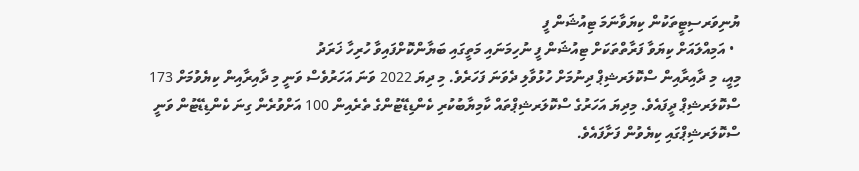ޔުނިވަރސިޓީތަކުން ކިޔަވާނަމަ ޓިއުޝަން ފީ
  • އަމިއްލައަށް ކިޔަވާ ފަރާތްތަކަށް ޓިއުޝަން ފީ ނުހިމަނައި މަތީގައި ބަޔާންކޮށްފައިވާ ހުރިހާ ޚަރަދު
މިއީ، މި ދާއިރާއިން ސްކޮލަރޝިޕް ދިނުމަށް ހުޅުވާލި ދެވަނަ ފަހަރެވެ. މި ދިޔަ 2022 ވަނަ އަހަރުވެސް ވަނީ މި ދާއިރާއިން ކިޔެވުމަށް 173 ސްކޮލަރޝިޕް ދީފައެވެ. މިދިޔަ އަހަރުގެ ސްކޮލަރޝިޕްތައް ކާމިޔާބުކުރި ކެންޑިޑޭޓުންގެ ތެރެއިން 100 އަށްވުރެން ގިނަ ކެންޑިޑޭޓުން ވަނީ ސްކޮލަރޝިޕްގައި ކިޔެވުން ފަށާފައެވެ.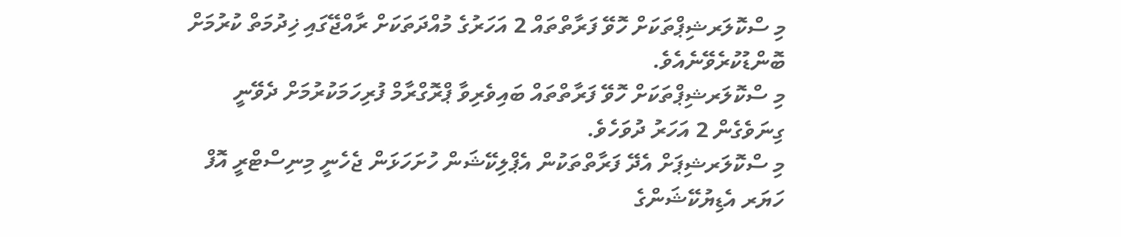މި ސްކޮލަރޝިޕްތަކަށް ހޮވޭ ފަރާތްތައް 2 އަހަރުގެ މުއްދަތަކަށް ރާއްޖޭގައި ޚިދުމަތް ކުރުމަށް ބޮންޑުކުރެވޭނެއެވެ.
މި ސްކޮލަރޝިޕްތަކަށް ހޮވޭ ފަރާތްތައް ބައިވެރިވާ ޕްރޮގްރާމް ފުރިހަމަކުރުމަށް ދެވޭނީ ގިނަވެގެން 2 އަހަރު ދުވަހެވެ.
މި ސްކޮލަރޝިޕަށް އެދޭ ފަރާތްތަކުން އެޕްލިކޭޝަން ހުށަހަޅަން ޖެހެނީ މިނިސްޓްރީ އޮފް ހަޔަރ އެޑިޔުކޭޝަންގެ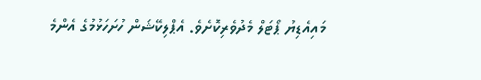މައިއެޑިޔު ޕޯޓަލް މެދުވެރިކޮށެވެ. އެޕްލިކޭޝަން ހުށަހަޅުމުގެ އެންމެ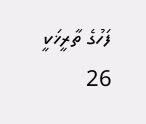ފަހުގެ ތާރީޚަކީ 26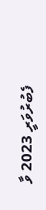ފެބުރުވަރީ 2023 ވާ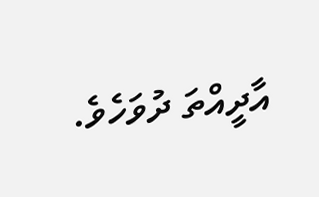އާދީއްތަ ދުވަހެވެ.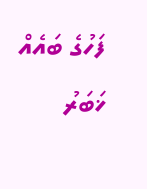ފަހުގެ ބައެއް ޚަބަރު